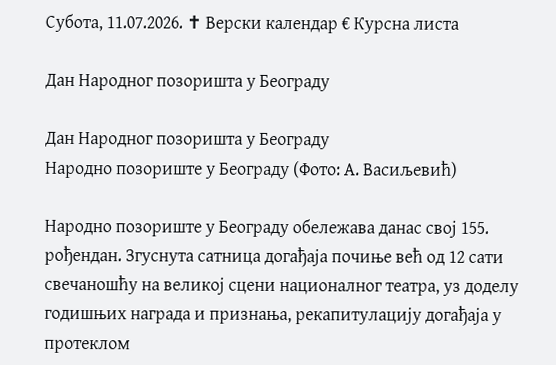Субота, 11.07.2026. ✝ Верски календар € Курсна листа

Дан Народног позоришта у Београду

Дан Народног позоришта у Београду
Народно позориште у Београду (Фото: А. Васиљевић)

Народно позориште у Београду обележава данас свој 155. рођендан. Згуснута сатница догађаја почиње већ од 12 сати свечаношћу на великој сцени националног театра, уз доделу годишњих награда и признања, рекапитулацију догађаја у протеклом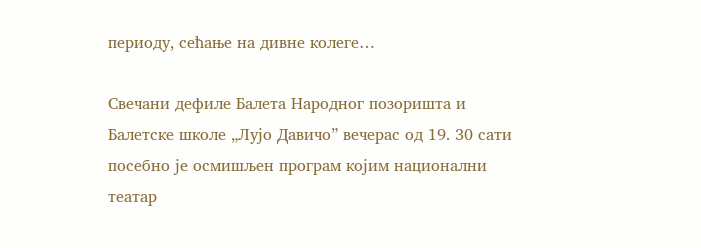периоду, сећање на дивне колеге…

Свечани дефиле Балета Народног позоришта и Балетске школе „Лујо Давичо” вечерас од 19. 30 сати посебно је осмишљен програм којим национални театар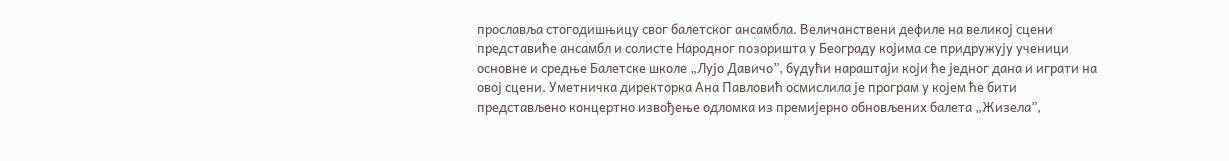прославља стогодишњицу свог балетског ансамбла. Величанствени дефиле на великој сцени представиће ансамбл и солисте Народног позоришта у Београду којима се придружују ученици основне и средње Балетске школе „Лујо Давичо”, будући нараштаји који ће једног дана и играти на овој сцени. Уметничка директорка Ана Павловић осмислила је програм у којем ће бити представљено концертно извођење одломка из премијерно обновљених балета „Жизела”,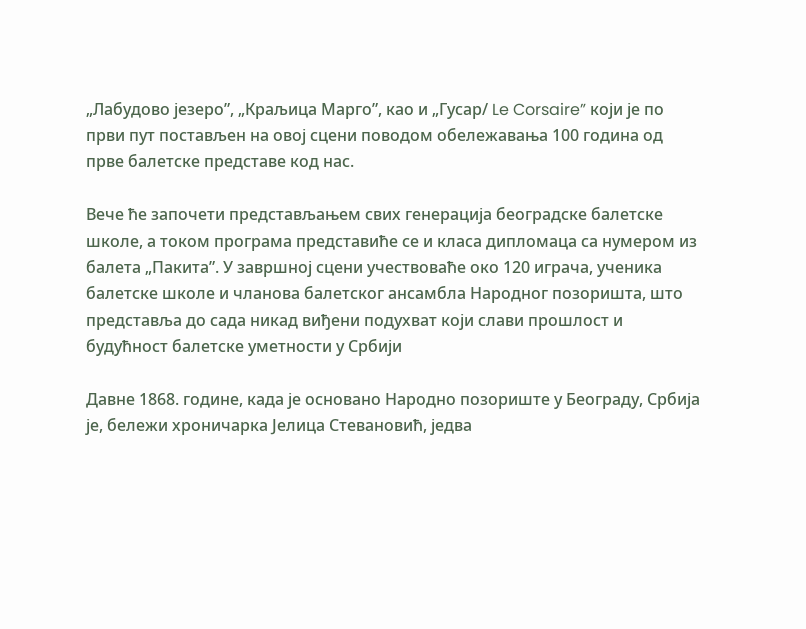„Лабудово језеро”, „Краљица Марго”, као и „Гусар/ Le Corsaire” који је по први пут постављен на овој сцени поводом обележавања 100 година од прве балетске представе код нас.

Вече ће започети представљањем свих генерација београдске балетске школе, а током програма представиће се и класа дипломаца са нумером из балета „Пакита”. У завршној сцени учествоваће око 120 играча, ученика балетске школе и чланова балетског ансамбла Народног позоришта, што представља до сада никад виђени подухват који слави прошлост и будућност балетске уметности у Србији

Давне 1868. године, када је основано Народно позориште у Београду, Србија је, бележи хроничарка Јелица Стевановић, једва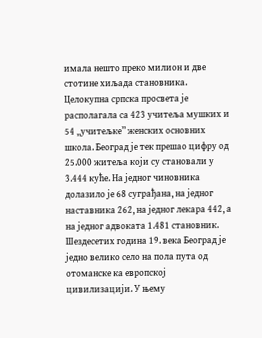имала нешто преко милион и две стотине хиљада становника. Целокупна српска просвета је располагала са 423 учитеља мушких и 54 „учитељке” женских основних школа. Београд је тек прешао цифру од 25.000 житеља који су становали у 3.444 куће. На једног чиновника долазило је 68 суграђана, на једног наставника 262, на једног лекара 442, а на једног адвоката 1.481 становник. Шездесетих година 19. века Београд је једно велико село на пола пута од отоманске ка европској цивилизацији. У њему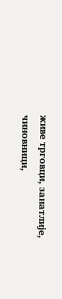живе трговци, занатлије, чиновници,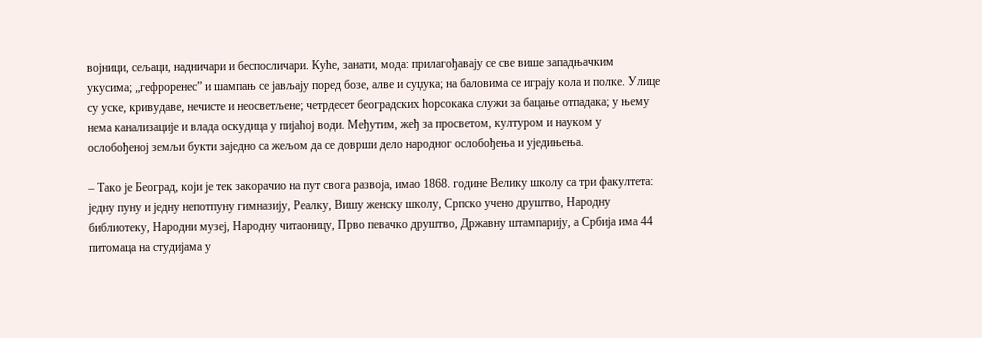војници, сељаци, надничари и беспосличари. Куће, занати, мода: прилагођавају се све више западњачким укусима; „гефроренес” и шампањ се јављају поред бозе, алве и суџука; на баловима се играју кола и полке. Улице су уске, кривудаве, нечисте и неосветљене; четрдесет београдских ћорсокака служи за бацање отпадака; у њему нема канализације и влада оскудица у пијаћој води. Међутим, жеђ за просветом, културом и науком у ослобођеној земљи букти заједно са жељом да се доврши дело народног ослобођења и уједињења.

– Тако је Београд, који је тек закорачио на пут свога развоја, имао 1868. године Велику школу са три факултета: једну пуну и једну непотпуну гимназију, Реалку, Вишу женску школу, Српско учено друштво, Народну библиотеку, Народни музеј, Народну читаоницу, Прво певачко друштво, Државну штампарију, а Србија има 44 питомаца на студијама у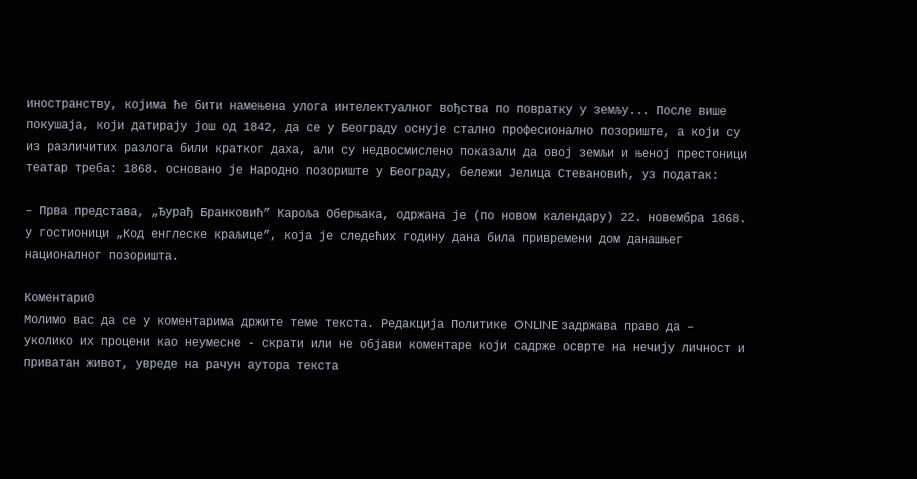иностранству, којима ће бити намењена улога интелектуалног вођства по повратку у земљу... После више покушаја, који датирају још од 1842, да се у Београду оснује стално професионално позориште, а који су из различитих разлога били кратког даха, али су недвосмислено показали да овој земљи и њеној престоници театар треба: 1868. основано је Народно позориште у Београду, бележи Јелица Стевановић, уз податак:

– Прва представа, „Ђурађ Бранковић” Кароља Оберњака, одржана је (по новом календару) 22. новембра 1868. у гостионици „Код енглеске краљице”, која је следећих годину дана била привремени дом данашњег националног позоришта.

Коментари0
Молимо вас да се у коментарима држите теме текста. Редакција Политике ONLINE задржава право да – уколико их процени као неумесне - скрати или не објави коментаре који садрже осврте на нечију личност и приватан живот, увреде на рачун аутора текста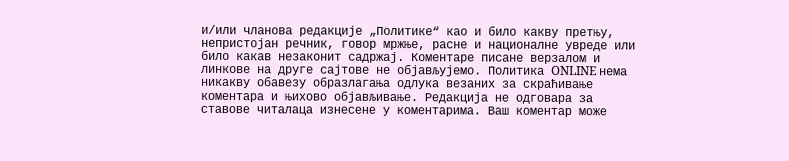и/или чланова редакције „Политике“ као и било какву претњу, непристојан речник, говор мржње, расне и националне увреде или било какав незаконит садржај. Коментаре писане верзалом и линкове на друге сајтове не објављујемо. Политика ONLINE нема никакву обавезу образлагања одлука везаних за скраћивање коментара и њихово објављивање. Редакција не одговара за ставове читалаца изнесене у коментарима. Ваш коментар може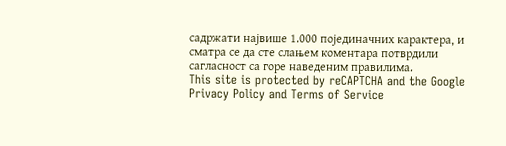садржати највише 1.000 појединачних карактера, и сматра се да сте слањем коментара потврдили сагласност са горе наведеним правилима.
This site is protected by reCAPTCHA and the Google Privacy Policy and Terms of Service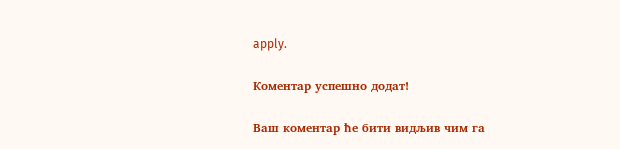apply.

Комeнтар успeшно додат!

Ваш комeнтар ћe бити видљив чим га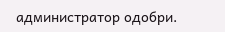администратор одобри.